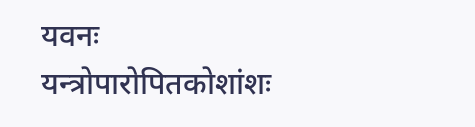यवनः
यन्त्रोपारोपितकोशांशः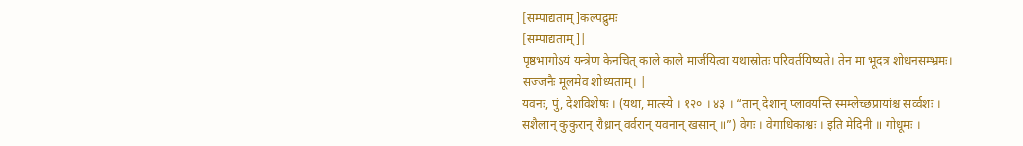[सम्पाद्यताम्]कल्पद्रुमः
[सम्पाद्यताम्]|
पृष्ठभागोऽयं यन्त्रेण केनचित् काले काले मार्जयित्वा यथास्रोतः परिवर्तयिष्यते। तेन मा भूदत्र शोधनसम्भ्रमः। सज्जनैः मूलमेव शोध्यताम्। |
यवनः, पुं, देशविशेषः । (यथा, मात्स्ये । १२० । ४३ । “तान् देशान् प्लावयन्ति स्मम्लेच्छप्रायांश्च सर्व्वशः । सशैलान् कुकुरान् रौध्रान् वर्वरान् यवनान् खसान् ॥”) वेगः । वेगाधिकाश्वः । इति मेदिनी ॥ गोधूमः ।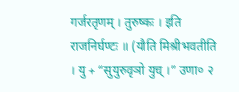गर्जरतृणम् । तुरुष्कः । इति राजनिर्घण्टः ॥ (यौति मिश्रीभवतीति । यु + “सुयुरुवृञो युच् ।” उणा० २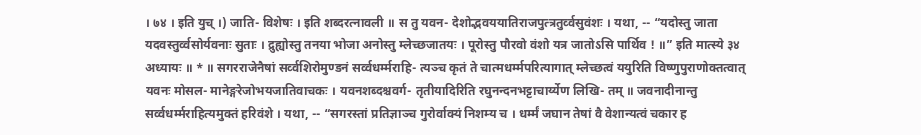। ७४ । इति युच् ।) जाति- विशेषः । इति शब्दरत्नावली ॥ स तु यवन- देशोद्भवययातिराजपुत्त्रतुर्व्वसुवंशः । यथा, -- “यदोस्तु जाता यदवस्तुर्व्वसोर्यवनाः सुताः । द्रुह्योस्तु तनया भोजा अनोस्तु म्लेच्छजातयः । पूरोस्तु पौरवो वंशो यत्र जातोऽसि पार्थिव ! ॥” इति मात्स्ये ३४ अध्यायः ॥ * ॥ सगरराजेनैषां सर्व्वशिरोमुण्डनं सर्व्वधर्म्मराहि- त्यञ्च कृतं ते चात्मधर्म्मपरित्यागात् म्लेच्छत्वं ययुरिति विष्णुपुराणोक्तत्वात् यवनः मोसल- मानेङ्गरेजोभयजातिवाचकः । यवनशब्दश्चवर्ग- तृतीयादिरिति रघुनन्दनभट्टाचार्य्येण लिखि- तम् ॥ जवनादीनान्तु सर्व्वधर्म्मराहित्यमुक्तं हरिवंशे । यथा, -- “सगरस्तां प्रतिज्ञाञ्च गुरोर्वाक्यं निशम्य च । धर्म्मं जघान तेषां वै वेशान्यत्वं चकार ह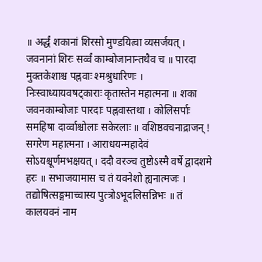॥ अर्द्धं शकानां शिरसो मुण्डयित्वा व्यसर्जयत् । जवनानां शिरः सर्व्वं काम्बोजानान्तथैव च ॥ पारदा मुक्तकेशाश्च पह्नवाः श्मश्रुधारिणः । निःस्वाध्यायवषट्काराः कृतास्तेन महात्मना ॥ शका जवनकाम्बोजाः पारदाः पह्नवास्तथा । कोलिसर्पाः समहिषा दार्व्वाश्चोलाः सकेरलाः ॥ वशिष्ठवचनाद्राजन् ! सगरेण महात्मना । आराधयन्महादेवं सोऽयश्चूर्णमभक्षयत् । ददौ वरञ्च तुष्टोऽस्मै वर्षे द्वादशमे हरः ॥ सभाजयामास च तं यवनेशो ह्यनात्मजः । तद्योषित्सङ्गमाच्चास्य पुत्त्रोऽभूदलिसन्निभः ॥ तं कालयवनं नाम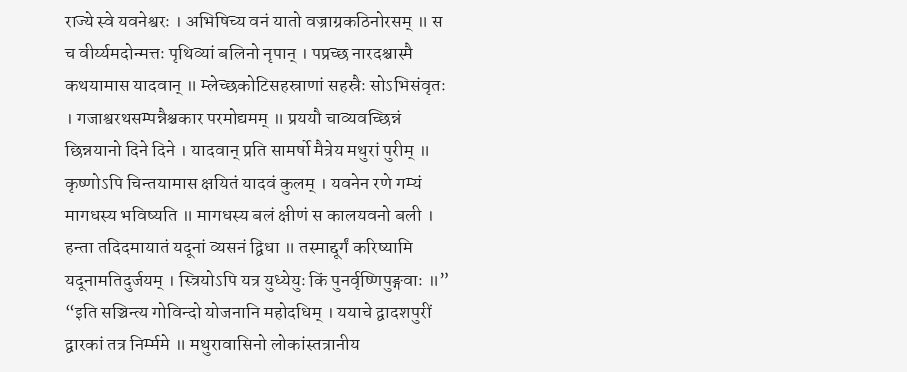राज्ये स्वे यवनेश्वरः । अभिषिच्य वनं यातो वज्राग्रकठिनोरसम् ॥ स च वीर्य्यमदोन्मत्तः पृथिव्यां बलिनो नृपान् । पप्रच्छ नारदश्चास्मै कथयामास यादवान् ॥ म्लेच्छकोटिसहस्राणां सहस्रैः सोऽभिसंवृतः । गजाश्वरथसम्पन्नैश्चकार परमोद्यमम् ॥ प्रययौ चाव्यवच्छिन्नं छिन्नयानो दिने दिने । यादवान् प्रति सामर्षो मैत्रेय मथुरां पुरीम् ॥ कृष्णोऽपि चिन्तयामास क्षयितं यादवं कुलम् । यवनेन रणे गम्यं मागधस्य भविष्यति ॥ मागधस्य बलं क्षीणं स कालयवनो बली । हन्ता तदिदमायातं यदूनां व्यसनं द्विधा ॥ तस्माद्दूर्गं करिष्यामि यदूनामतिदुर्जयम् । स्त्रियोऽपि यत्र युध्येयुः किं पुनर्वृष्णिपुङ्गवाः ॥” “इति सञ्चिन्त्य गोविन्दो योजनानि महोदधिम् । ययाचे द्वादशपुरीं द्वारकां तत्र निर्म्ममे ॥ मथुरावासिनो लोकांस्तत्रानीय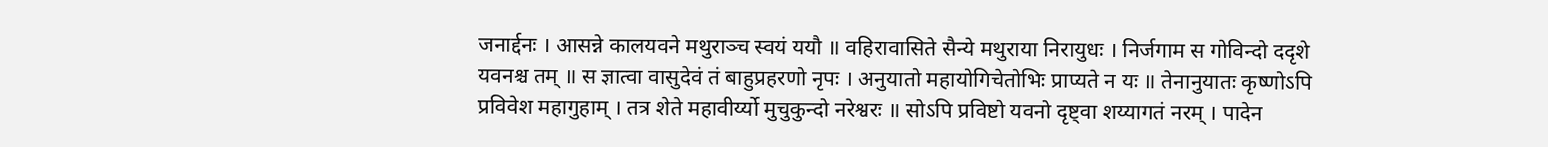जनार्द्दनः । आसन्ने कालयवने मथुराञ्च स्वयं ययौ ॥ वहिरावासिते सैन्ये मथुराया निरायुधः । निर्जगाम स गोविन्दो ददृशे यवनश्च तम् ॥ स ज्ञात्वा वासुदेवं तं बाहुप्रहरणो नृपः । अनुयातो महायोगिचेतोभिः प्राप्यते न यः ॥ तेनानुयातः कृष्णोऽपि प्रविवेश महागुहाम् । तत्र शेते महावीर्य्यो मुचुकुन्दो नरेश्वरः ॥ सोऽपि प्रविष्टो यवनो दृष्ट्वा शय्यागतं नरम् । पादेन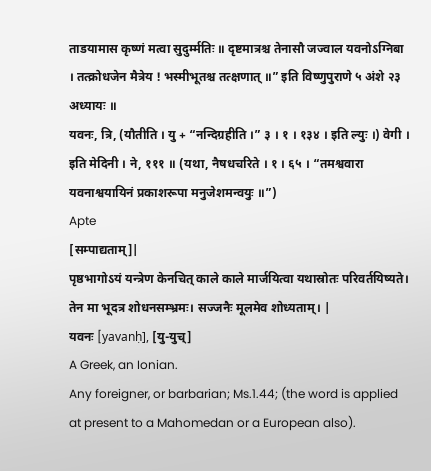ताडयामास कृष्णं मत्वा सुदुर्म्मतिः ॥ दृष्टमात्रश्च तेनासौ जज्वाल यवनोऽग्निबा । तत्क्रोधजेन मैत्रेय ! भस्मीभूतश्च तत्क्षणात् ॥” इति विष्णुपुराणे ५ अंशे २३ अध्यायः ॥
यवनः, त्रि, (यौतीति । यु + “नन्दिग्रहीति ।” ३ । १ । १३४ । इति ल्युः ।) वेगी । इति मेदिनी । ने, १११ ॥ (यथा, नैषधचरिते । १ । ६५ । “तमश्ववारा यवनाश्वयायिनं प्रकाशरूपा मनुजेशमन्वयुः ॥”)
Apte
[सम्पाद्यताम्]|
पृष्ठभागोऽयं यन्त्रेण केनचित् काले काले मार्जयित्वा यथास्रोतः परिवर्तयिष्यते। तेन मा भूदत्र शोधनसम्भ्रमः। सज्जनैः मूलमेव शोध्यताम्। |
यवनः [yavanḥ], [यु-युच्]
A Greek, an Ionian.
Any foreigner, or barbarian; Ms.1.44; (the word is applied at present to a Mahomedan or a European also).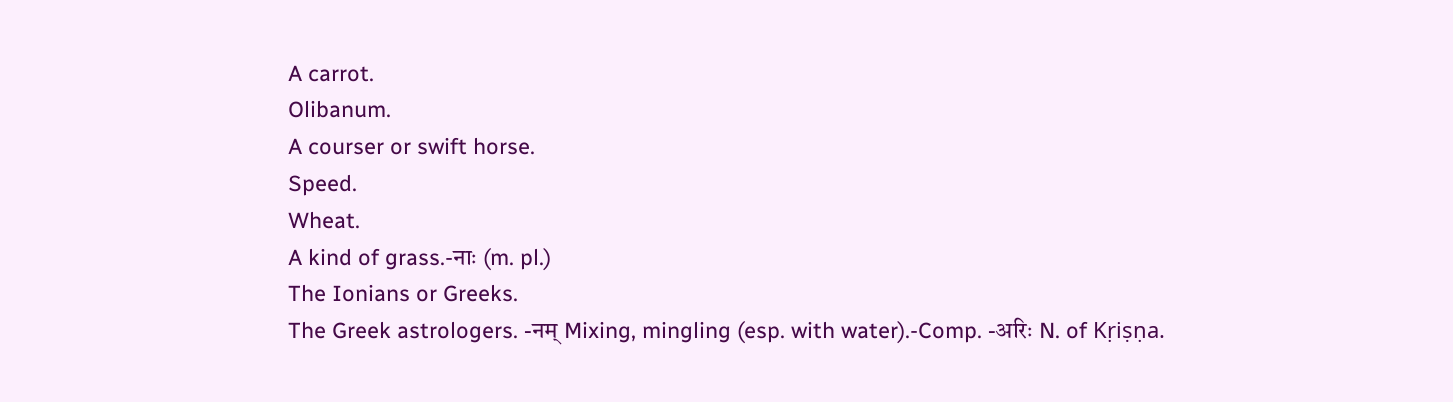A carrot.
Olibanum.
A courser or swift horse.
Speed.
Wheat.
A kind of grass.-नाः (m. pl.)
The Ionians or Greeks.
The Greek astrologers. -नम् Mixing, mingling (esp. with water).-Comp. -अरिः N. of Kṛiṣṇa.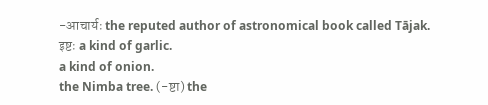-आचार्यः the reputed author of astronomical book called Tājak.
इष्टः a kind of garlic.
a kind of onion.
the Nimba tree. (-ष्टा) the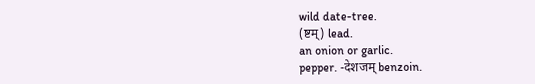wild date-tree.
(ष्टम्) lead.
an onion or garlic.
pepper. -देशजम् benzoin.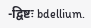-द्विष्टः bdellium.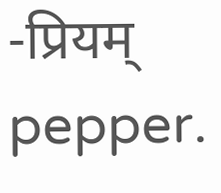-प्रियम् pepper.